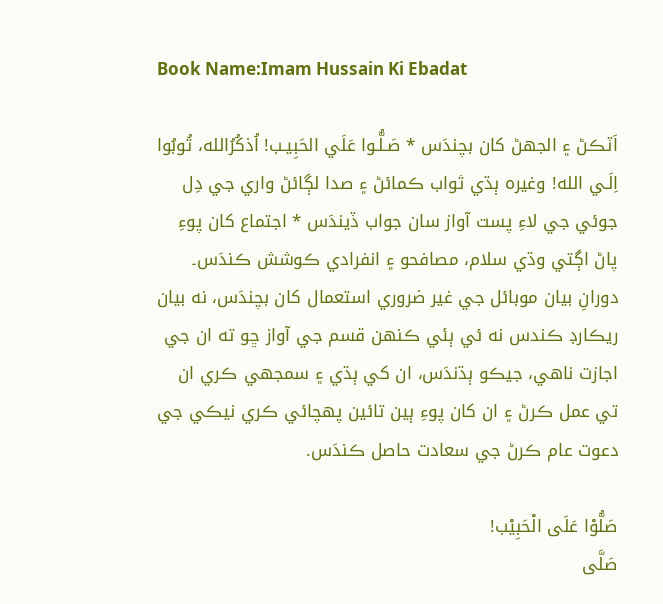Book Name:Imam Hussain Ki Ebadat

اَٽڪڻ ۽ الجهڻ کان بچندَس ٭ صَـلُّـوا عَلَي الحَبِيـب! اُذکُرُالله، تُوبُوا اِلَـي الله! وغيره ٻڌي ثواب ڪمائڻ ۽ صدا لڳائڻ واري جي دِل جوئي جي لاءِ پست آواز سان جواب ڏيندَس ٭ اجتماع کان پوءِ پاڻ اڳتي وڌي سلام، مصافحو ۽ انفرادي ڪوشش ڪندَس۔ دورانِ بيان موبائل جي غير ضروري استعمال کان بچندَس، نه بيان ريڪارڊ ڪندس نه ئي ٻئي ڪنهن قسم جي آواز ڇو ته ان جي اجازت ناهي، جيڪو ٻڌندَس، ان کي ٻڌي ۽ سمجهي ڪري ان تي عمل ڪرڻ ۽ ان کان پوءِ ٻين تائين پهچائي ڪري نيڪي جي دعوت عام ڪرڻ جي سعادت حاصل ڪندَس.

صَلُّوْا عَلَی الْحَبِیْب!                                                                           صَلَّی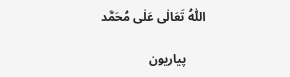اللّٰہُ تَعَالٰی عَلٰی مُحَمَّد

      پياريون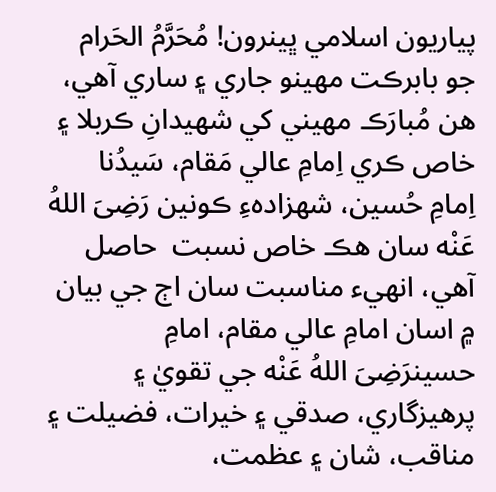پياريون اسلامي ڀينرون! مُحَرَّمُ الحَرام جو بابرڪت مهينو جاري ۽ ساري آهي، هن مُبارَڪ مهيني کي شهيدانِ ڪربلا ۽ خاص ڪري اِمامِ عالي مَقام، سَيدُنا اِمامِ حُسين، شهزادهءِ ڪونين رَضِىَ اللهُ عَنْه سان هڪ خاص نسبت  حاصل آهي، انهيء مناسبت سان اڄ جي بيان ۾ اسان امامِ عالي مقام، امامِ حسينرَضِىَ اللهُ عَنْه جي تقويٰ ۽ پرهيزگاري، صدقي ۽ خيرات، فضيلت ۽ مناقب، شان ۽ عظمت،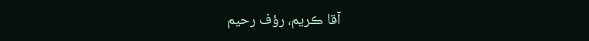آقا ڪريم، رؤف رحيم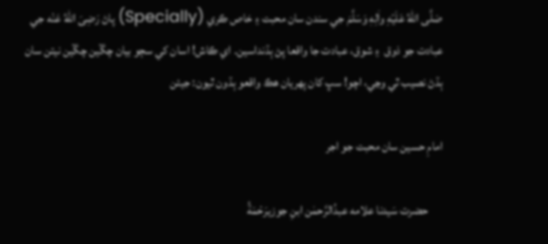صَلَّى اللّٰهُ عَلَيۡهِ واٰلِهٖ وَسَلَّمَ جي سندن سان محبت ۽ خاص ڪري (Specially) پاڻ رَضِىَ اللهُ عَنْه جي عبادت جو ذوق  ۽ شوق، عبادت جا واقعا پڻ ٻڌنداسين۔ اي ڪاش! اسان کي سڄو بيان چڱين چڱين نيتن سان ٻڌڻ نصيب ٿي وڃي، اچو! سڀ کان پهريان هڪ واقعو ٻڌون ٿيون: جيئن

امامِ حسين سان محبت جو اجر

      حضرت سَيدنا علامه عبدُالرَّحمٰن ابنِ جوزيرَحْمَةُ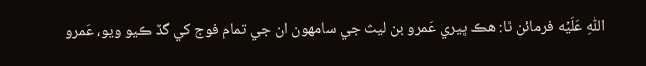اللّٰهِ عَلَيۡه فرمائن ٿا: هڪ ڀيري عَمرو بن ليث جي سامهون ان جي تمام فوج کي گڏ ڪيو ويو، عَمرو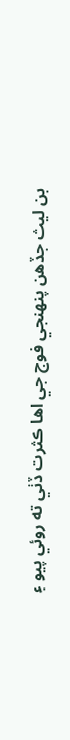بن ليث جڏهن پنهنجي فوج جي اها ڪثرت ڏٺي ته روئي پيو ۽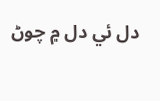دل ئي دل ۾ چوڻ